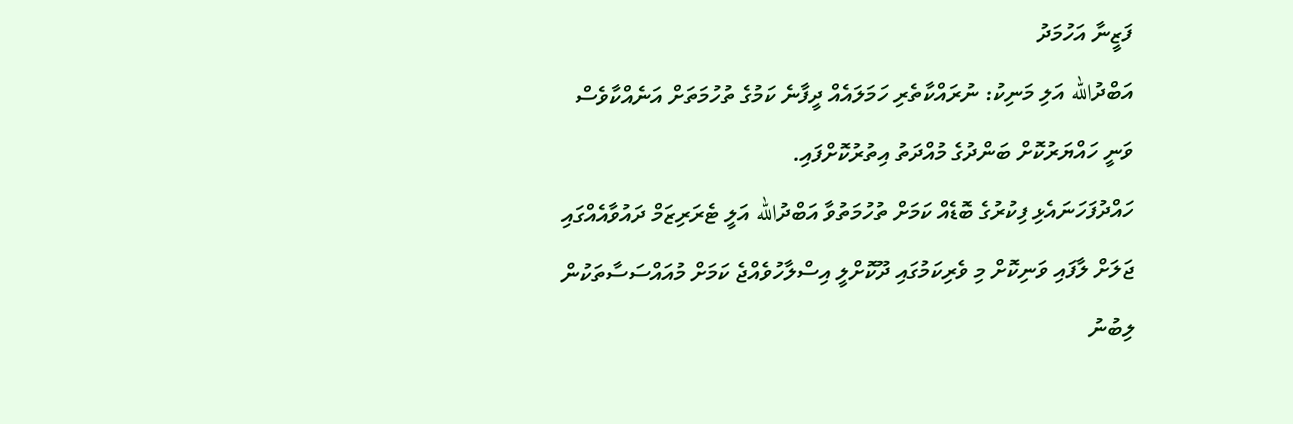ފަޒީނާ އަހުމަދު
އަބްދުالله އަލި މަނިކު: ނުރައްކާތެރި ހަމަލައެއް ދީފާނެ ކަމުގެ ތުހުމަތަށް އަނެއްކާވެސް ވަނީ ހައްޔަރުކޮށް ބަންދުގެ މުއްދަތު އިތުރުކޮށްފައި.
ހައްދުފަހަނައެޅި ފިކުރުގެ ބޮޑެއް ކަމަށް ތުހުމަތުވާ އަބްދުالله އަލީ ޓެރަރިޒަމް ދައުވާއެއްގައި ޖަލަށް ލާފައި ވަނިކޮށް މި ވެރިކަމުގައި ދޫކޮށްލީ އިސްލާހުވެއްޖެ ކަމަށް މުއައްސަސާތަކުން ލިބުނު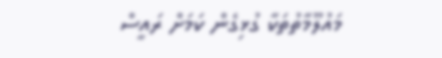މައުލޫމާތުތަކާ ގުޅިގެން ކަމަށް ރައީސް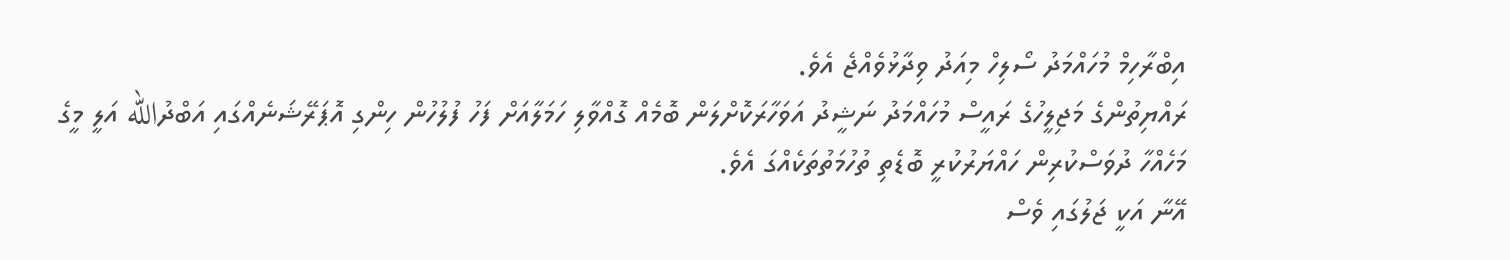އިބްރާހިމް މުހައްމަދު ސޯލިހް މިއަދު ވިދާޅުވެއްޖެ އެވެ.
ރައްޔިތުންގެ މަޖިލީހުގެ ރައީސް މުހައްމަދު ނަޝީދު އަވަހާރަކޮށްލަން ބޮމެއް ގޮއްވާލި ހަމަލާއަށް ފަހު ފުލުހުން ހިންގި އޮޕަރޭޝަނެއްގައި އަބްދުالله އަލީ މީގެ މަހެއްހާ ދުވަސްކުރިން ހައްޔަރުކުރީ ބޮޑެތި ތުހުމަތުތަކެއްގަ އެވެ.
އޭނާ އަކީ ޖަލުގައި ވެސް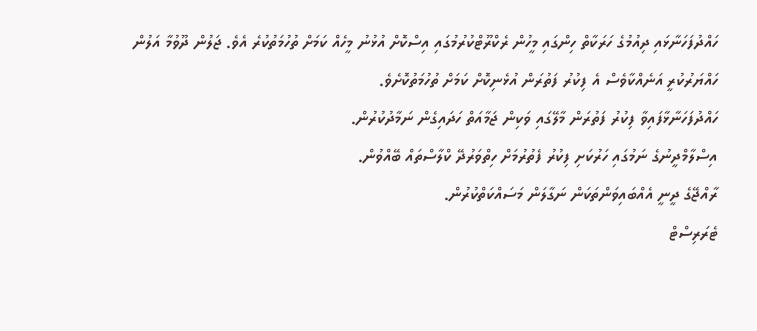ހައްދުފަހަނާޅައި ދިއުމުގެ ހަރަކާތް ހިންގައި މީހުން ރެކްރޫޓްކުރުމުގައި އިސްކޮށް އުޅުނު މީހެއް ކަމަށް ތުހުމަތުކުރެ އެވެ. ޖަލުން ދޫވުމާ އަލުން ހައްޔަރުކުރީ އަނެއްކާވެސް އެ ފިކުރު ފަތުރަން އުޅެނިކޮށް ކަމަށް ތުހުމަތުކޮށެވެ.
ހައްދުފަހަނާޅާފައިވާ ފިކުރު ފަތުރަން މާލޭގައި ވަކިން ޖަމާއަތް ހަދައިގެން ނަމާދުކުރުން.
އިސްލާމްދީނުގެ ނަމުގައި ހަރުކަށި ފިކުރު ފެތުރުމަށް ހިތްވަރުދޭ ކްލާސްތައް ބޭއްވުން.
ރާއްޖޭގެ ދީނީ އެއްބައިވަންތަކަން ނަގާލަން މަސައްކަތްކުރުން.
ޓެރަރިސްޓް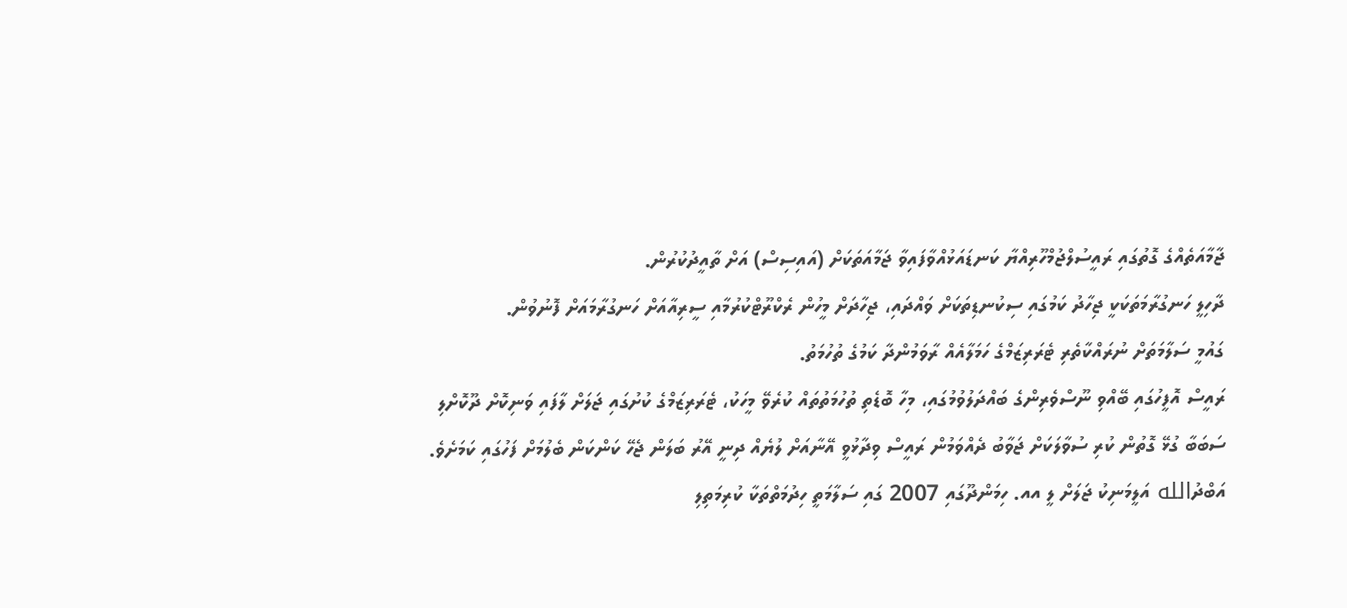ޖާމާއަތެއްގެ ގޮތުގައި ރައީސުލްޖުމްހޫރިއްޔާ ކަނޑައަޅުއްވާފައިވާ ޖަމާއަތަކަށް (އައިސިސް) އަށް ތާއީދުކުރުން.
ދާހިލީ ހަނގުރާމަތަކަކީ ޖިހާދު ކަމުގައި ސިކުނޑިތަކަށް ވައްދައި، ޖިހާދަށް މީހުން ރެކްރޫޓްކުރުމާއި ސީރިއާއަށް ހަނގުރާމައަށް ފޮނުވުން.
ގައުމީ ސަލާމަތަށް ނުރައްކާތެރި ޓެރަރިޒަމްގެ ހަމަލާއެއް ރާވަމުންދާ ކަމުގެ ތުހުމަތު.
ރައީސް އޮފީހުގައި ބޭއްވި ނޫސްވެރިންގެ ބައްދަލުވުމުގައި، މިހާ ބޮޑެތި ތުހުމަތުތައް ކުރެވޭ މީހަކު، ޓެރަރިޒަމްގެ ކުށުގައި ޖަލަށް ލާފައި ވަނިކޮށް ދޫކޮށްލި ސަބަބާ ގުޅޭ ގޮތުން ކުރި ސުވާލަކަށް ޖަވާބު ދެއްވަމުން ރައީސް ވިދާޅުވީ އޭނާއަށް ލުޔެއް ދިނީ އޭރު ބަލަން ޖެހޭ ކަންކަން ބެލުމަށް ފަހުގައި ކަމަށެވެ.
އަބްދުالله އަލީމަނިކު ޖަލަށް ލީ އއ. ހިމަންދޫގައި 2007 ގައި ސަލާމަތީ ހިދުމަތްތަކާ ކުރިމަތިލި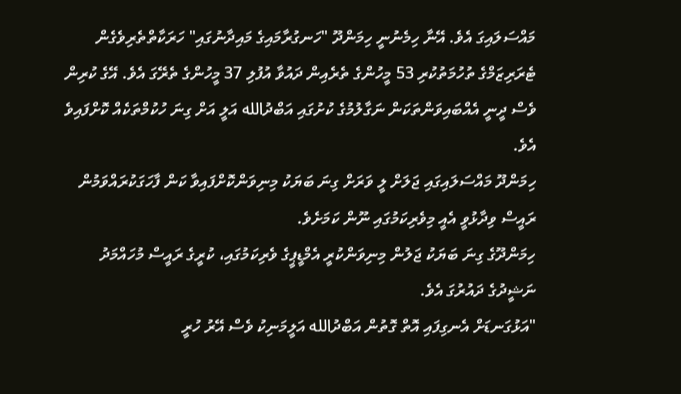މައްސަލައިގަ އެވެ. އޭނާ ހިމެނުނީ ހިމަންދޫ "ހަނގުރާމައިގެ މައިދާނުގައި" ހަރަކާތްތެރިވެގެން ޓެރަރިޒަމްގެ ތުހުމަތުކުރި 53 މީހުންގެ ތެރެއިން ދައުވާ އުފުލި 37 މީހުންގެ ތެރޭގަ އެވެ. އޭގެ ކުރިން ވެސް ދީނީ އެއްބައިވަންތަކަން ނަގާލުމުގެ ކުށުގައި އަބްދުالله އަލީ އަށް ގިނަ ހުކުމްތަކެއް ކޮށްފައިވެ އެވެ.
ހިމަންދޫ މައްސަލައިގައި ޖަލަށް ލީ ވަރަށް ގިނަ ބަޔަކު މިނިވަންކޮށްފައިވާ ކަން ފާހަގަކުރައްވަމުން ރައީސް ވިދާޅުވީ އެއީ މިވެރިކަމުގައި ނޫން ކަމަށެވެ.
ހިމަންދޫގެ ގިނަ ބަޔަކު ޖަލުން މިނިވަންކުރީ އެމްޑީޕީގެ ވެރިކަމުގައި، ކުރީގެ ރައީސް މުހައްމަދު ނަޝީދުގެ ދައުރުގަ އެވެ.
"އަޅުގަނޑަށް އެނގިފައި އޮތް ގޮތުން އަބްދުالله އަލީމަނިކު ވެސް އޭރު ހުރީ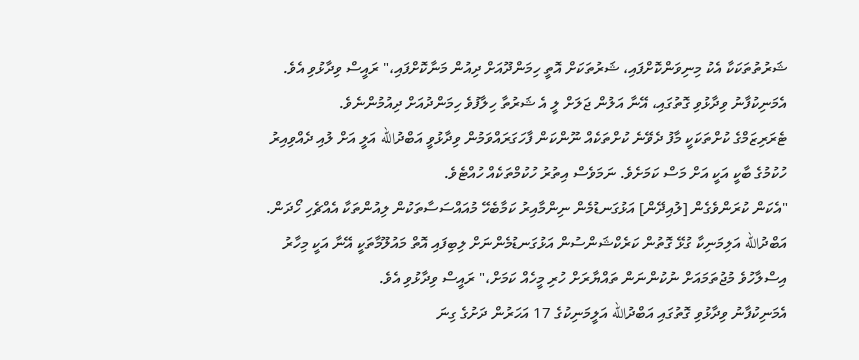ޝަރުތުތަކަކާ އެކު މިނިވަންކޮށްފައި، ޝަރުތަކަށް އޮތީ ހިމަންދޫއަށް ދިއުން މަނާކޮށްފައި،" ރައީސް ވިދާޅުވި އެވެ.
އެމަނިކުފާނު ވިދާޅުވި ގޮތުގައި، އޭނާ އަލުން ޖަލަށް ލީ އެ ޝަރުތާ ހިލާފުވެ ހިމަންދުއަށް ދިއުމުންނެވެ.
ޓެރަރިޒަމްގެ ކުށްތަކަކީ މާފު ދެވޭނެ ކުށްތަކެއް ނޫންކަން ފާހަގަރައްވަމުން ވިދާޅުވީ އަބްދުالله އަލީ އަށް ލުއި ދެއްވިއިރު ހުކުމުގެ ބާކީ އަކީ އަށް މަސް ކަމަށެވެ. ނަމަވެސް އިތުރު ހުކުމްތަކެއް ހުއްޓެވެ.
"އެކަން ކުރަންވެގެން [ލުއިދޭން] އަޅުގަނޑުމެން ނިންމާއިރު ކަމާބެހޭ މުއައްސަސާތަކުން ލިއުންތަކާ އެއްޗެހި ހޯދަން. އަބްދުالله އަލިމަނިކާ ގުޅޭ ގޮތުން ކަރެކްޝަންސުން އަޅުގަނޑުމެންނަށް ލިބިފައި އޮތް މައުލޫމާތަކީ އޭނާ އަކީ މިހާރު އިސްލާހުވެ މުޖުތަމައަށް ނުކުންނަން ތައްޔާރަށް ހުރި މީހެއް ކަމަށް،" ރައީސް ވިދާޅުވި އެވެ.
އެމަނިކުފާނު ވިދާޅުވި ގޮތުގައި އަބްދުالله އަލީމަނިކުގެ 17 އަހަރުން ދަށުގެ ގިނަ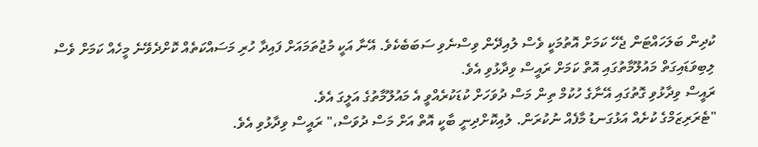ކުދިން ބަލަހައްޓަން ޖެހޭ ކަމަށް އޮތުމަކީ ވެސް ލުއިދޭން ވިސްނެވި ސަބަބެކެވެ. އޭނާ އަކީ މުޖުތަމައަށް ފައިދާ ހުރި މަސައްކަތެއް ކޮށްދެވޭނެ މީހެއް ކަމަށް ވެސް ލިބިވަޑައިގަތް މައުލޫމާތުގައި އޮތް ކަމަށް ރައީސް ވިދާޅުވި އެވެ.
ރައީސް ވިދާޅުވި ގޮތުގައި އޭނާގެ ހުކުމް ތިން މަސް ދުވަހަށް ކުޑަކުރެއްވީ އެ މައުލޫމާތުގެ އަލީގަ އެވެ.
"ޓެރަރިޒަމްގެ ކުށެއް އަޅުގަނޑު މާފެއް ނުކުރަން. ލުއިކޮށްދިނީ ބާކީ އޮތް އަށް މަސް ދުވަސް،" ރައީސް ވިދާޅުވި އެވެ.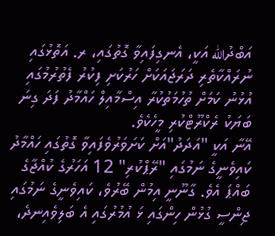އަބްދުالله އަކީ، އެނގިފައިވާ ގޮތުގައި، ރ. އަތޮޅުގައި ނުރައްކާތެރި ދަރަޖައަކަށް ހަރުކަށި ފިކުރު ފެތުރުމުގައި އުޅުނު ކަމަށް ތުހުމަތުކުރާ އިސްމާއިލް ހައްމާދު ފަދަ ގިނަ ބަޔަކު ރެކްރޫޓްކުރި މީހެކެވެ.
އޭނާ އަކީ "އަދަދު"އަށް ކަށަވަރުވެފައިވާ ގޮތުގައި ހައްމާދު ކައިވެނީގެ ނަމުގައި "ރޭޕްކުރި" 12 އަހަރުގެ ކުއްޖާގެ ބައްޕަ އެވެ. ގާނޫނީ އިމުން ބޭރުވެ، ކައިވެނީގެ ނަމުގައި ޖިންސީ ގުޅުން ހިންގައި ޅަ އުމުރުގައި އެ ބަލިވެއިނދެ،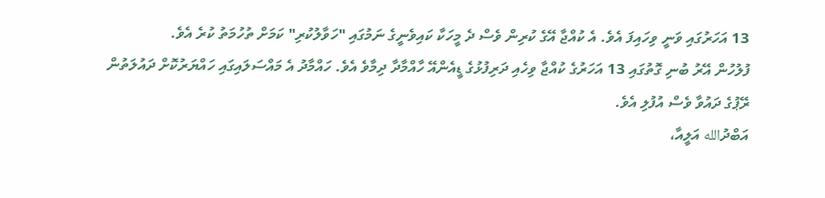13 އަހަރުގައި ވަނީ ވިހައިފަ އެވެ. އެ ކުއްޖާ އޭގެ ކުރިން ވެސް ދެ މީހަކާ ކައިވެނީގެ ނަމުގައި "ހަވާލުކުރި" ކަމަށް ތުހުމަތު ކުރެ އެވެ.
ފުލުހުން އޭރު ބުނި ގޮތުގައި 13 އަހަރުގެ ކުއްޖާ ވިހެއި ދަރިފުޅުގެ ޑީއެންއޭ ހާއްމާދާ ދިމާވެ އެވެ. ހައްމާދު އެ މައްސަލައިގައި ހައްޔަރުކޮށް ދައުލަތުން ރޭޕުގެ ދައުވާ ވެސް އުފުލި އެވެ.
އަބްދުالله އަލީއާ،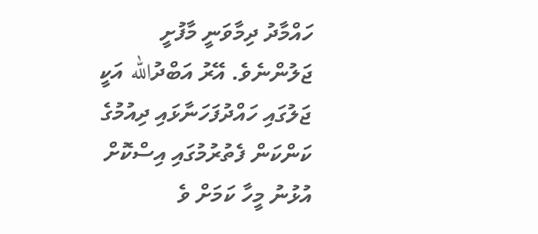ހައްމާދު ދިމާވަނީ މާފުށީ ޖަލުންނެވެ. އޭރު އަބްދުالله އަކީ ޖަލުގައި ހައްދުފަހަނާޅައި ދިއުމުގެ ކަންކަން ފެތުރުމުގައި އިސްކޮށް އުޅުނު މީހާ ކަމަށް ވެ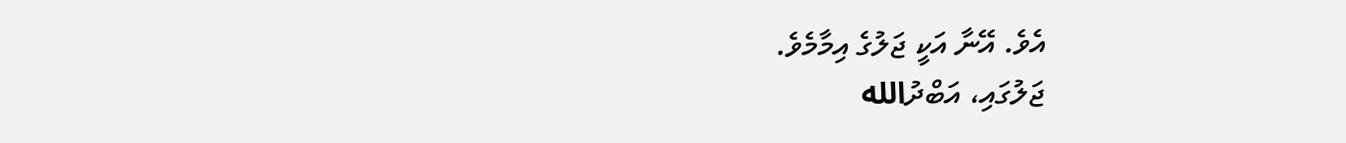އެވެ. އޭނާ އަކީ ޖަލުގެ އިމާމެވެ.
ޖަލުގައި، އަބްދުالله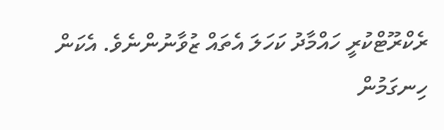ރެކްރޫޓްކުރީ ހައްމާދު ކަހަލަ އެތައް ޒުވާނުންނެވެ. އެކަން ހިނގަމުން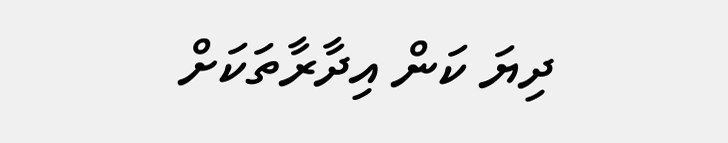ދިޔަ ކަން އިދާރާތަކަށް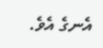އެނގެ އެވެ.